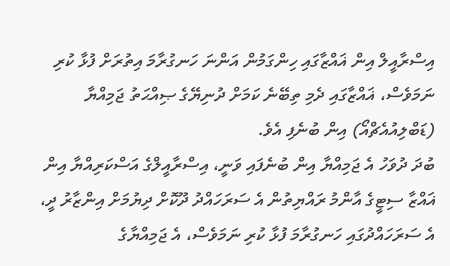އިސްރާއީލް އިން ޣައްޒާގައި ހިންގަމުން އަންނަ ހަނގުރާމަ އިތުރަށް ފުޅާ ކުރި ނަމަވެސް، ޣައްޒާގައި ދެމި ތިބޭނެ ކަމަށް ދުނިޔޭގެ ޞިއްޙަތު ޖަމިއްޔާ (ޑަބްލިއުއެޗްއޯ) އިން ބުނެފި އެވެ.
ބުދަ ދުވަހު އެ ޖަމިއްޔާ އިން ބުނެފައި ވަނީ، އިސްރާއީލްގެ އަސްކަރިއްޔާ އިން ޣައްޒާ ސިޓީގެ އާންމު ރައްޔިތުން އެ ސަރަހައްދު ދޫކޮށް ދިޔުމަށް އިންޒާރު ދީ، އެ ސަރަހައްދުގައި ހަނގުރާމަ ފުޅާ ކުރި ނަމަވެސް، އެ ޖަމިއްޔާގެ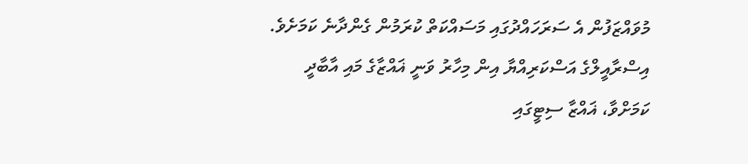މުވައްޒަފުން އެ ސަރަހައްދުގައި މަސައްކަތް ކުރަމުން ގެންދާނެ ކަމަށެވެ.
އިސްރާއީލްގެ އަސްކަރިއްޔާ އިން މިހާރު ވަނީ ޣައްޒާގެ މައި އާބާދީ ކަމަށްވާ، ޣައްޒާ ސިޓީގައި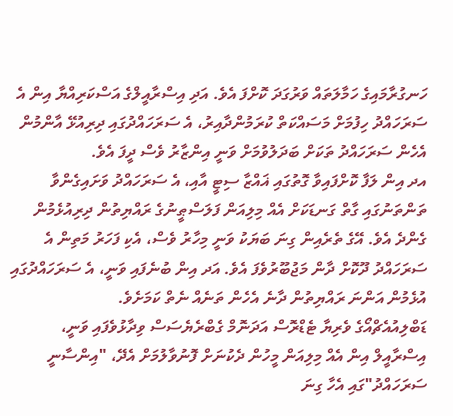ހަނގުރާމައިގެ ހަމާލަތައް ވަރުގަދަ ކޮށްފަ އެވެ. އަދި އިސްރާއީލްގެ އަސްކަރިއްޔާ އިން އެ ސަރަހައްދު ހިފުމަށް މަސައްކަތް ކުރަމުންދާއިރު، އެ ސަރަހައްދުގައި ދިރިއުޅޭ އާންމުން އެހެން ސަރަހައްދު ތަކަށް ބަދަލުވުމަށް ވަނީ އިންޒާރު ވެސް ދީފަ އެވެ.
އދ އިން ލަފާ ކޮށްފައިވާ ގޮތުގައި ޣައްޒާ ސިޓީ އާއި، އެ ސަރަހައްދު ވަށައިގެންވާ ތަންތަނުގައި ގާތް ގަނޑަކަށް އެއް މިލިއަން ފަލަސްޠީނުގެ ރައްޔިތުން ދިރިއުޅެމުން ގެންދެ އެވެ. އޭގެ ތެރެއިން ގިނަ ބަޔަކު ވަނީ މިހާރު ވެސް، އެކި ފަހަރު މަތިން އެ ސަރަހައްދު ދޫކޮށް ދާން މަޖުބޫރުވެފަ އެވެ. އަދ އިން ބުނެފައި ވަނީ، އެ ސަރަހައްދުގައި އުޅެމުން އަންނަ ރައްޔިތުން ދާނެ އެހެން ތަނެއް ނެތް ކަމަށެވެ.
ޑަބްލިއުއެޗްއޯގެ ވެރިޔާ ޓެޑްރޮސް އަދަނޮމް ގެބްރެޔެސަސް ވިދާޅުވެފައި ވަނީ، އިސްރާއީލް އިން އެއް މިލިއަން މީހުން ދެކުނަށް ފޮނުވާލުމަށް އެދޭ، "އިންސާނީ ސަރަހައްދު"ގައި އެހާ ގިނަ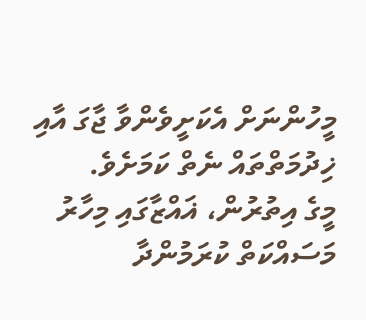މީހުންނަށް އެކަށީވެންވާ ޖާގަ އާއި ޚިދުމަތްތައް ނެތް ކަމަށެވެ.
މީގެ އިތުރުން، ޣައްޒާގައި މިހާރު މަސައްކަތް ކުރަމުންދާ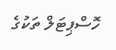ހޮސްޕިޓަލް ތަކުގެ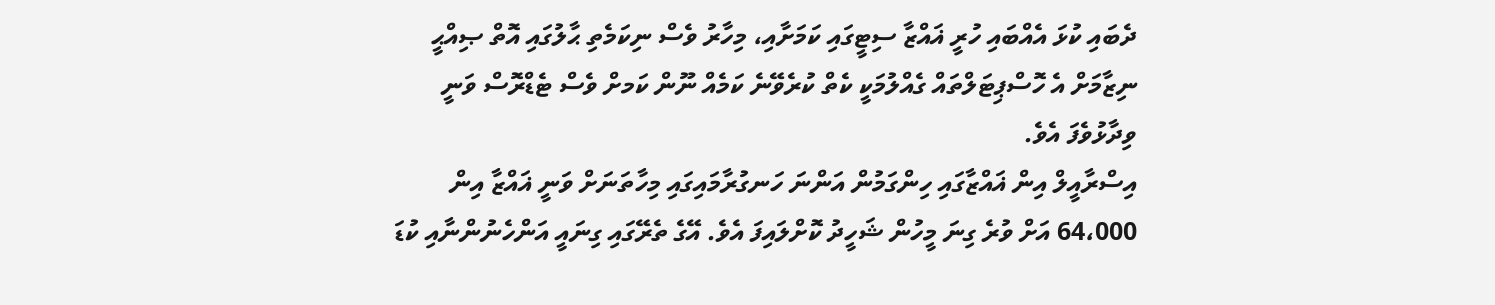ދެބައި ކުޅަ އެއްބައި ހުރީ ޣައްޒާ ސިޓީގައި ކަމަށާއި، މިހާރު ވެސް ނިކަމެތި ޙާލުގައި އޮތް ޞިއްޙީ ނިޒާމަށް އެ ހޮސްޕިޓަލްތައް ގެއްލުމަކީ ކެތް ކުރެވޭނެ ކަމެއް ނޫން ކަމށް ވެސް ޓެޑްރޮސް ވަނީ ވިދާޅުވެފަ އެވެ.
އިސްރާއީލް އިން ޣައްޒާގައި ހިންގަމުން އަންނަ ހަނގުރާމައިގައި މިހާތަނަށް ވަނީ ޣައްޒާ އިން 64،000 އަށް ވުރެ ގިނަ މީހުން ޝަހީދު ކޮށްލައިފަ އެވެ. އޭގެ ތެރޭގައި ގިނައީ އަންހެނުންނާއި ކުޑަ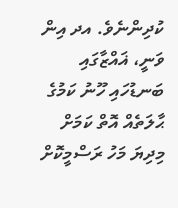ކުދިންނެވެ. އދ އިން ވަނީ، ޣައްޒާގައި ބަނޑުހައި ހޫނު ކަމުގެ ޙާލަތެއް އޮތް ކަމަށް މިދިޔަ މަހު ރަސްމީކޮށް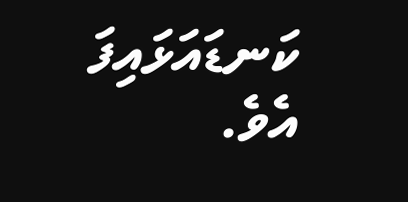ކަނޑައަޅައިފަ އެވެ.